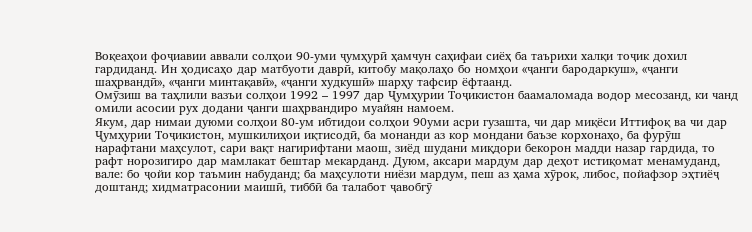Воқеаҳои фоҷиавии аввали солҳои 90-уми ҷумҳурӣ ҳамчун саҳифаи сиёҳ ба таърихи халқи тоҷик дохил гардиданд. Ин ҳодисаҳо дар матбуоти даврӣ, китобу мақолаҳо бо номҳои «ҷанги бародаркуш», «ҷанги шаҳрвандӣ», «ҷанги минтақавӣ», «ҷанги худкушӣ» шарҳу тафсир ёфтаанд.
Омӯзиш ва таҳлили вазъи солҳои 1992 – 1997 дар Ҷумҳурии Тоҷикистон баамаломада водор месозанд, ки чанд омили асосии рух додани ҷанги шаҳрвандиро муайян намоем.
Якум, дар нимаи дуюми солҳои 80-ум ибтидои солҳои 90уми асри гузашта, чи дар миқёси Иттифоқ ва чи дар Ҷумҳурии Тоҷикистон, мушкилиҳои иқтисодӣ, ба монанди аз кор мондани баъзе корхонаҳо, ба фурӯш нарафтани маҳсулот, сари вақт нагирифтани маош, зиёд шудани миқдори бекорон мадди назар гардида, то рафт норозигиро дар мамлакат бештар мекарданд. Дуюм, аксари мардум дар деҳот истиқомат менамуданд, вале: бо ҷойи кор таъмин набуданд; ба маҳсулоти ниёзи мардум, пеш аз ҳама хӯрок, либос, пойафзор эҳтиёҷ доштанд; хидматрасонии маишӣ, тиббӣ ба талабот ҷавобгӯ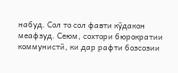набуд. Сол то сол фавти кӯдакон меафзуд. Сеюм, сохтори бюрократии коммунистӣ, ки дар рафти бозсозии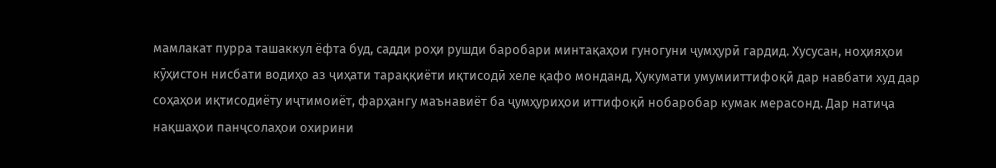мамлакат пурра ташаккул ёфта буд, садди роҳи рушди баробари минтақаҳои гуногуни ҷумҳурӣ гардид. Хусусан, ноҳияҳои кӯҳистон нисбати водиҳо аз ҷиҳати тараққиёти иқтисодӣ хеле қафо монданд, Ҳукумати умумииттифоқӣ дар навбати худ дар соҳаҳои иқтисодиёту иҷтимоиёт, фарҳангу маънавиёт ба ҷумҳуриҳои иттифоқӣ нобаробар кумак мерасонд. Дар натиҷа нақшаҳои панҷсолаҳои охирини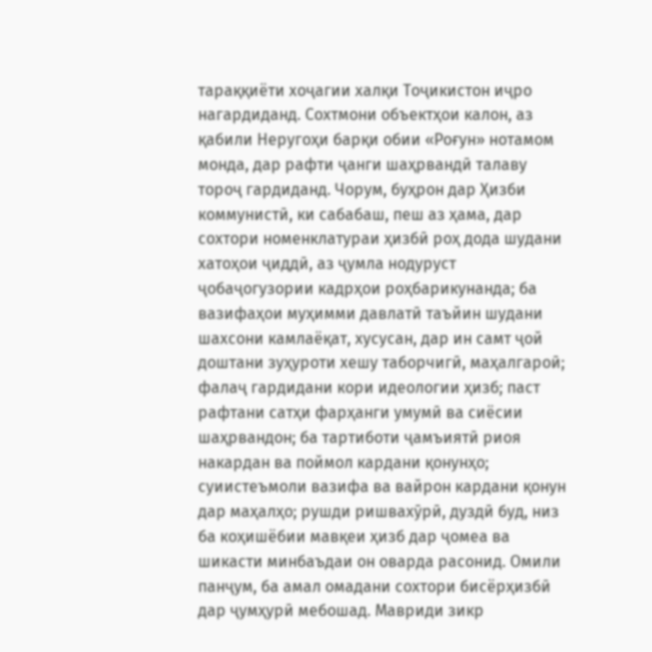тараққиёти хоҷагии халқи Тоҷикистон иҷро нагардиданд. Сохтмони объектҳои калон, аз қабили Неругоҳи барқи обии «Роғун» нотамом монда, дар рафти ҷанги шаҳрвандӣ талаву тороҷ гардиданд. Чорум, буҳрон дар Ҳизби коммунистӣ, ки сабабаш, пеш аз ҳама, дар сохтори номенклатураи ҳизбӣ роҳ дода шудани хатоҳои ҷиддӣ, аз ҷумла нодуруст ҷобаҷогузории кадрҳои роҳбарикунанда; ба вазифаҳои муҳимми давлатӣ таъйин шудани шахсони камлаёқат, хусусан, дар ин самт ҷой доштани зуҳуроти хешу таборчигӣ, маҳалгароӣ; фалаҷ гардидани кори идеологии ҳизб; паст рафтани сатҳи фарҳанги умумӣ ва сиёсии шаҳрвандон; ба тартиботи ҷамъиятӣ риоя накардан ва поймол кардани қонунҳо; суиистеъмоли вазифа ва вайрон кардани қонун дар маҳалҳо; рушди ришвахӯрӣ, дуздӣ буд, низ ба коҳишёбии мавқеи ҳизб дар ҷомеа ва шикасти минбаъдаи он оварда расонид. Омили панҷум, ба амал омадани сохтори бисёрҳизбӣ дар ҷумҳурӣ мебошад. Мавриди зикр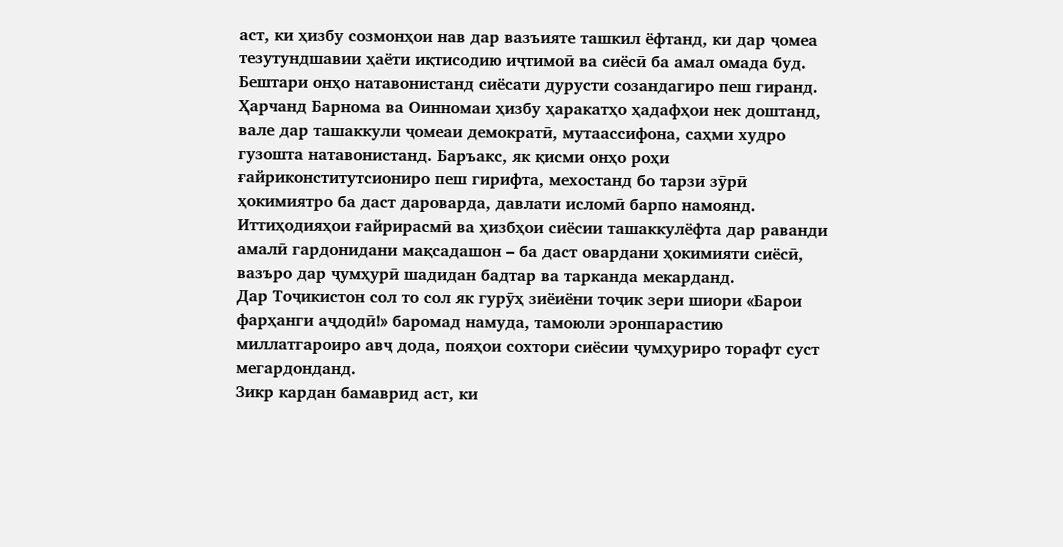аст, ки ҳизбу созмонҳои нав дар вазъияте ташкил ёфтанд, ки дар ҷомеа тезутундшавии ҳаёти иқтисодию иҷтимоӣ ва сиёсӣ ба амал омада буд. Бештари онҳо натавонистанд сиёсати дурусти созандагиро пеш гиранд. Ҳарчанд Барнома ва Оинномаи ҳизбу ҳаракатҳо ҳадафҳои нек доштанд, вале дар ташаккули ҷомеаи демократӣ, мутаассифона, саҳми худро гузошта натавонистанд. Баръакс, як қисми онҳо роҳи ғайриконститутсиониро пеш гирифта, мехостанд бо тарзи зӯрӣ ҳокимиятро ба даст дароварда, давлати исломӣ барпо намоянд.
Иттиҳодияҳои ғайрирасмӣ ва ҳизбҳои сиёсии ташаккулёфта дар раванди амалӣ гардонидани мақсадашон – ба даст овардани ҳокимияти сиёсӣ, вазъро дар ҷумҳурӣ шадидан бадтар ва тарканда мекарданд.
Дар Тоҷикистон сол то сол як гурӯҳ зиёиёни тоҷик зери шиори «Барои фарҳанги аҷдодӣ!» баромад намуда, тамоюли эронпарастию миллатгароиро авҷ дода, пояҳои сохтори сиёсии ҷумҳуриро торафт суст мегардонданд.
Зикр кардан бамаврид аст, ки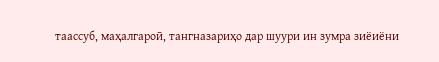таассуб, маҳалгароӣ, тангназариҳо дар шуури ин зумра зиёиёни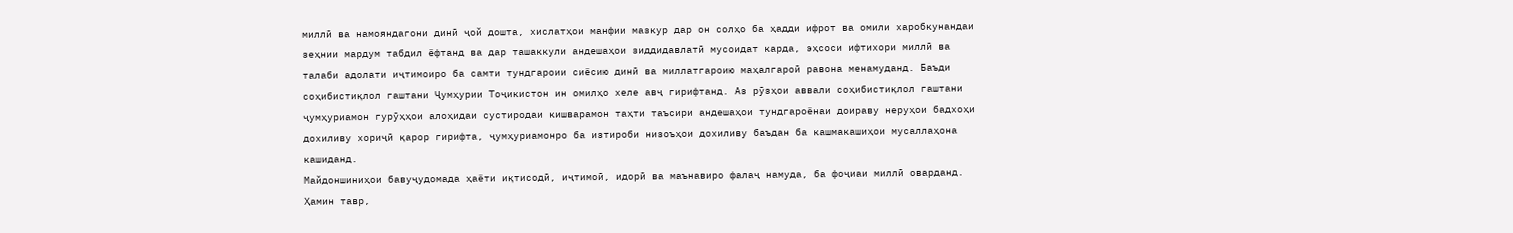миллӣ ва намояндагони динӣ ҷой дошта, хислатҳои манфии мазкур дар он солҳо ба ҳадди ифрот ва омили харобкунандаи зеҳнии мардум табдил ёфтанд ва дар ташаккули андешаҳои зиддидавлатӣ мусоидат карда, эҳсоси ифтихори миллӣ ва талаби адолати иҷтимоиро ба самти тундгароии сиёсию динӣ ва миллатгароию маҳалгароӣ равона менамуданд. Баъди соҳибистиқлол гаштани Ҷумҳурии Тоҷикистон ин омилҳо хеле авҷ гирифтанд. Аз рӯзҳои аввали соҳибистиқлол гаштани ҷумҳуриамон гурӯҳҳои алоҳидаи сустиродаи кишварамон таҳти таъсири андешаҳои тундгароёнаи доираву неруҳои бадхоҳи дохиливу хориҷӣ қарор гирифта, ҷумҳуриамонро ба изтироби низоъҳои дохиливу баъдан ба кашмакашиҳои мусаллаҳона кашиданд.
Майдоншиниҳои бавуҷудомада ҳаёти иқтисодӣ, иҷтимоӣ, идорӣ ва маънавиро фалаҷ намуда, ба фоҷиаи миллӣ оварданд.
Ҳамин тавр,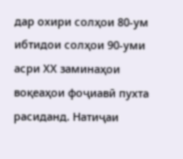дар охири солҳои 80-ум ибтидои солҳои 90-уми асри ХХ заминаҳои воқеаҳои фоҷиавӣ пухта расиданд. Натиҷаи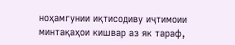ноҳамгунии иқтисодиву иҷтимоии минтақаҳои кишвар аз як тараф,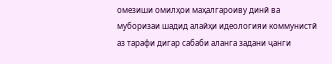омезиши омилҳои маҳалгароиву динӣ ва муборизаи шадид алайҳи идеологияи коммунистӣ аз тарафи дигар сабаби аланга задани ҷанги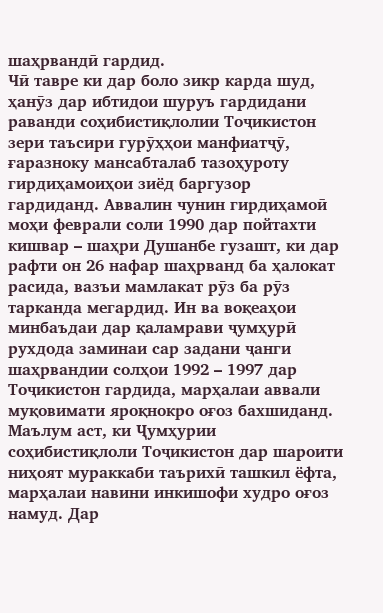шаҳрвандӣ гардид.
Чӣ тавре ки дар боло зикр карда шуд, ҳанӯз дар ибтидои шуруъ гардидани раванди соҳибистиқлолии Тоҷикистон зери таъсири гурӯҳҳои манфиатҷӯ, ғаразноку мансабталаб тазоҳуроту гирдиҳамоиҳои зиёд баргузор гардиданд. Аввалин чунин гирдиҳамоӣ моҳи феврали соли 1990 дар пойтахти кишвар – шаҳри Душанбе гузашт, ки дар рафти он 26 нафар шаҳрванд ба ҳалокат расида, вазъи мамлакат рӯз ба рӯз тарканда мегардид. Ин ва воқеаҳои минбаъдаи дар қаламрави ҷумҳурӣ рухдода заминаи сар задани ҷанги шаҳрвандии солҳои 1992 – 1997 дар Тоҷикистон гардида, марҳалаи аввали муқовимати яроқнокро оғоз бахшиданд.
Маълум аст, ки Ҷумҳурии соҳибистиқлоли Тоҷикистон дар шароити ниҳоят мураккаби таърихӣ ташкил ёфта, марҳалаи навини инкишофи худро оғоз намуд. Дар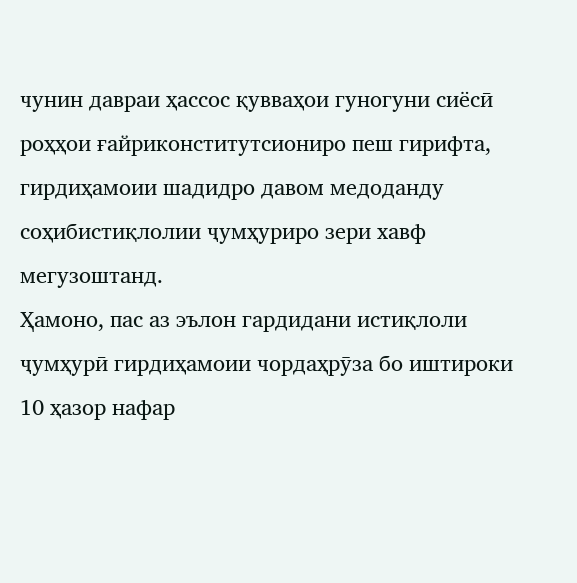чунин давраи ҳассос қувваҳои гуногуни сиёсӣ роҳҳои ғайриконститутсиониро пеш гирифта, гирдиҳамоии шадидро давом медоданду соҳибистиқлолии ҷумҳуриро зери хавф мегузоштанд.
Ҳамоно, пас аз эълон гардидани истиқлоли ҷумҳурӣ гирдиҳамоии чордаҳрӯза бо иштироки 10 ҳазор нафар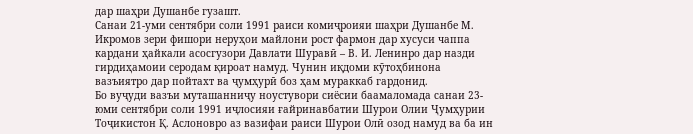дар шаҳри Душанбе гузашт.
Санаи 21-уми сентябри соли 1991 раиси комиҷроияи шаҳри Душанбе М. Икромов зери фишори неруҳои майлони рост фармон дар хусуси чаппа кардани ҳайкали асосгузори Давлати Шуравӣ – В. И. Ленинро дар назди гирдиҳамоии серодам қироат намуд. Чунин иқдоми кӯтоҳбинона вазъиятро дар пойтахт ва ҷумҳурӣ боз ҳам мураккаб гардонид.
Бо вуҷуди вазъи муташанниҷу ноустувори сиёсии баамаломада санаи 23-юми сентябри соли 1991 иҷлосияи ғайринавбатии Шурои Олии Ҷумҳурии Тоҷикистон Қ. Аслоновро аз вазифаи раиси Шурои Олӣ озод намуд ва ба ин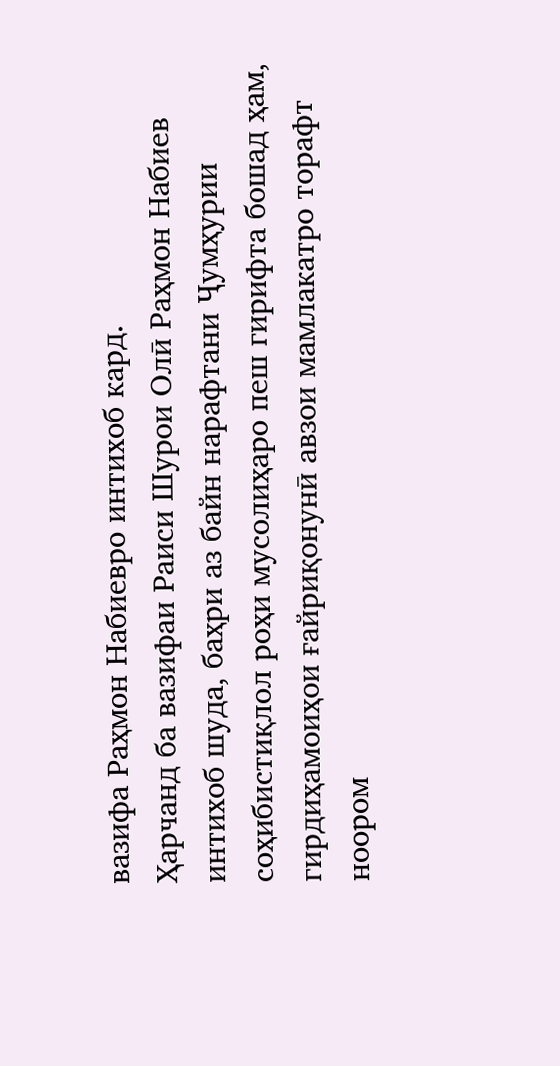вазифа Раҳмон Набиевро интихоб кард.
Ҳарчанд ба вазифаи Раиси Шурои Олӣ Раҳмон Набиев интихоб шуда, баҳри аз байн нарафтани Ҷумҳурии соҳибистиқлол роҳи мусолиҳаро пеш гирифта бошад ҳам, гирдиҳамоиҳои ғайриқонунӣ авзои мамлакатро торафт ноором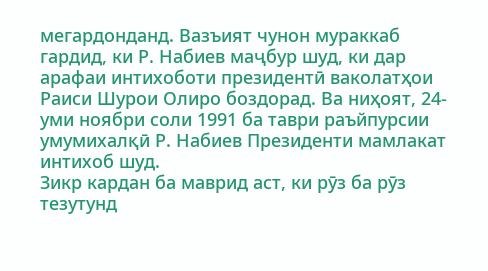мегардонданд. Вазъият чунон мураккаб гардид, ки Р. Набиев маҷбур шуд, ки дар арафаи интихоботи президентӣ ваколатҳои Раиси Шурои Олиро боздорад. Ва ниҳоят, 24-уми ноябри соли 1991 ба таври раъйпурсии умумихалқӣ Р. Набиев Президенти мамлакат интихоб шуд.
Зикр кардан ба маврид аст, ки рӯз ба рӯз тезутунд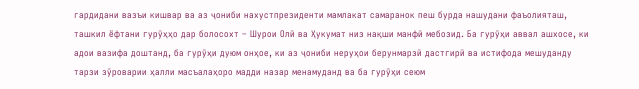гардидани вазъи кишвар ва аз ҷониби нахустпрезиденти мамлакат самаранок пеш бурда нашудани фаъолияташ, ташкил ёфтани гурӯҳҳо дар болосохт – Шурои Олӣ ва Ҳукумат низ нақши манфӣ мебозид. Ба гурӯҳи аввал ашхосе, ки адои вазифа доштанд, ба гурӯҳи дуюм онҳое, ки аз ҷониби неруҳои берунмарзӣ дастгирӣ ва истифода мешуданду тарзи зӯроварии ҳалли масъалаҳоро мадди назар менамуданд ва ба гурӯҳи сеюм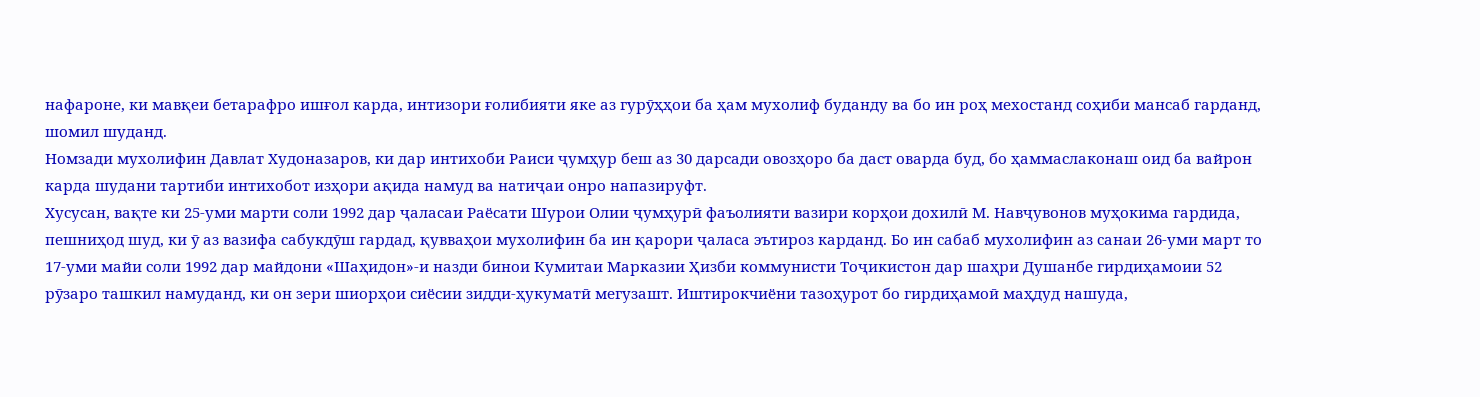нафароне, ки мавқеи бетарафро ишғол карда, интизори ғолибияти яке аз гурӯҳҳои ба ҳам мухолиф буданду ва бо ин роҳ мехостанд соҳиби мансаб гарданд, шомил шуданд.
Номзади мухолифин Давлат Худоназаров, ки дар интихоби Раиси ҷумҳур беш аз 30 дарсади овозҳоро ба даст оварда буд, бо ҳаммаслаконаш оид ба вайрон карда шудани тартиби интихобот изҳори ақида намуд ва натиҷаи онро напазируфт.
Хусусан, вақте ки 25-уми марти соли 1992 дар ҷаласаи Раёсати Шурои Олии ҷумҳурӣ фаъолияти вазири корҳои дохилӣ М. Навҷувонов муҳокима гардида, пешниҳод шуд, ки ӯ аз вазифа сабукдӯш гардад, қувваҳои мухолифин ба ин қарори ҷаласа эътироз карданд. Бо ин сабаб мухолифин аз санаи 26-уми март то 17-уми майи соли 1992 дар майдони «Шаҳидон»-и назди бинои Кумитаи Марказии Ҳизби коммунисти Тоҷикистон дар шаҳри Душанбе гирдиҳамоии 52 рӯзаро ташкил намуданд, ки он зери шиорҳои сиёсии зидди-ҳукуматӣ мегузашт. Иштирокчиёни тазоҳурот бо гирдиҳамоӣ маҳдуд нашуда,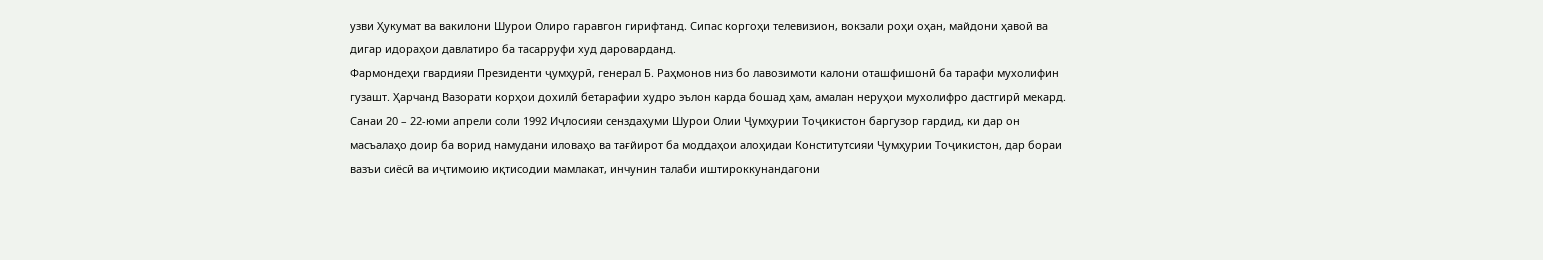узви Ҳукумат ва вакилони Шурои Олиро гаравгон гирифтанд. Сипас коргоҳи телевизион, вокзали роҳи оҳан, майдони ҳавоӣ ва дигар идораҳои давлатиро ба тасарруфи худ дароварданд.
Фармондеҳи гвардияи Президенти ҷумҳурӣ, генерал Б. Раҳмонов низ бо лавозимоти калони оташфишонӣ ба тарафи мухолифин гузашт. Ҳарчанд Вазорати корҳои дохилӣ бетарафии худро эълон карда бошад ҳам, амалан неруҳои мухолифро дастгирӣ мекард. Санаи 20 – 22-юми апрели соли 1992 Иҷлосияи сенздаҳуми Шурои Олии Ҷумҳурии Тоҷикистон баргузор гардид, ки дар он масъалаҳо доир ба ворид намудани иловаҳо ва тағйирот ба моддаҳои алоҳидаи Конститутсияи Ҷумҳурии Тоҷикистон, дар бораи вазъи сиёсӣ ва иҷтимоию иқтисодии мамлакат, инчунин талаби иштироккунандагони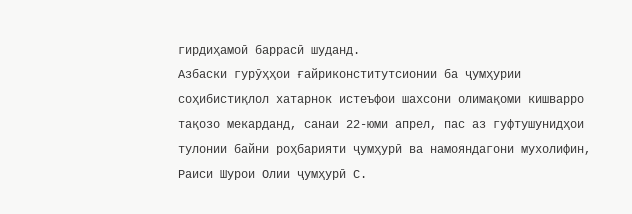гирдиҳамоӣ баррасӣ шуданд.
Азбаски гурӯҳҳои ғайриконститутсионии ба ҷумҳурии соҳибистиқлол хатарнок истеъфои шахсони олимақоми кишварро тақозо мекарданд, санаи 22-юми апрел, пас аз гуфтушунидҳои тулонии байни роҳбарияти ҷумҳурӣ ва намояндагони мухолифин, Раиси Шурои Олии ҷумҳурӣ С.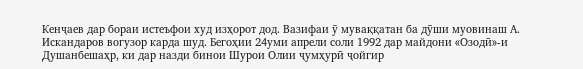Кенҷаев дар бораи истеъфои худ изҳорот дод. Вазифаи ӯ муваққатан ба дӯши муовинаш А. Искандаров вогузор карда шуд. Бегоҳии 24уми апрели соли 1992 дар майдони «Озодӣ»-и Душанбешаҳр, ки дар назди бинои Шурои Олии ҷумҳурӣ ҷойгир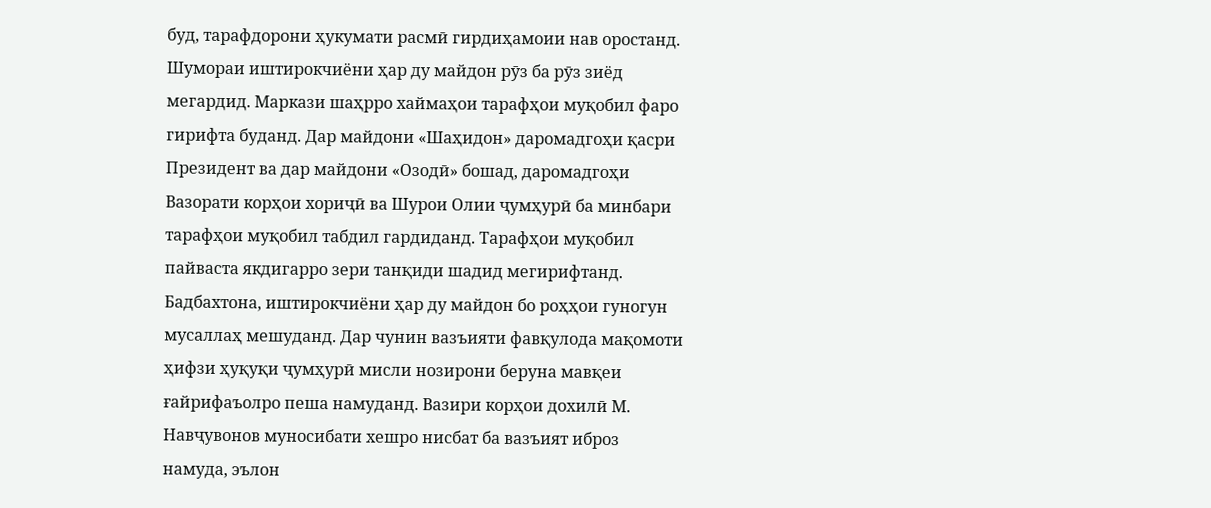буд, тарафдорони ҳукумати расмӣ гирдиҳамоии нав оростанд. Шумораи иштирокчиёни ҳар ду майдон рӯз ба рӯз зиёд мегардид. Маркази шаҳрро хаймаҳои тарафҳои муқобил фаро гирифта буданд. Дар майдони «Шаҳидон» даромадгоҳи қасри Президент ва дар майдони «Озодӣ» бошад, даромадгоҳи Вазорати корҳои хориҷӣ ва Шурои Олии ҷумҳурӣ ба минбари тарафҳои муқобил табдил гардиданд. Тарафҳои муқобил пайваста якдигарро зери танқиди шадид мегирифтанд. Бадбахтона, иштирокчиёни ҳар ду майдон бо роҳҳои гуногун мусаллаҳ мешуданд. Дар чунин вазъияти фавқулода мақомоти ҳифзи ҳуқуқи ҷумҳурӣ мисли нозирони беруна мавқеи ғайрифаъолро пеша намуданд. Вазири корҳои дохилӣ М. Навҷувонов муносибати хешро нисбат ба вазъият иброз намуда, эълон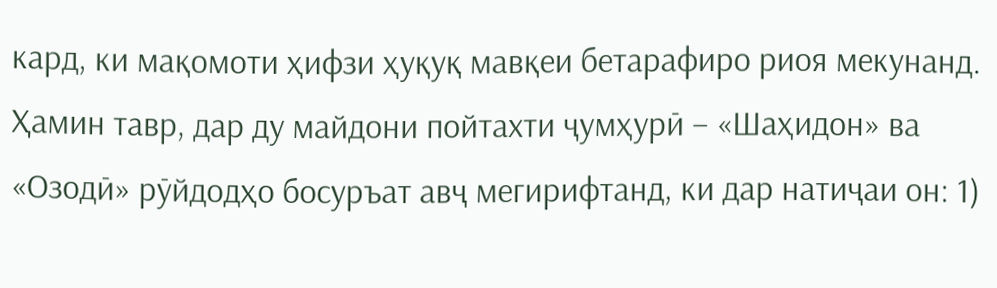кард, ки мақомоти ҳифзи ҳуқуқ мавқеи бетарафиро риоя мекунанд.
Ҳамин тавр, дар ду майдони пойтахти ҷумҳурӣ – «Шаҳидон» ва «Озодӣ» рӯйдодҳо босуръат авҷ мегирифтанд, ки дар натиҷаи он: 1)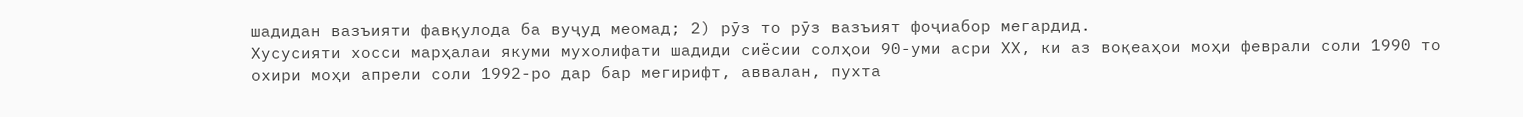шадидан вазъияти фавқулода ба вуҷуд меомад; 2) рӯз то рӯз вазъият фоҷиабор мегардид.
Хусусияти хосси марҳалаи якуми мухолифати шадиди сиёсии солҳои 90-уми асри ХХ, ки аз воқеаҳои моҳи феврали соли 1990 то охири моҳи апрели соли 1992-ро дар бар мегирифт, аввалан, пухта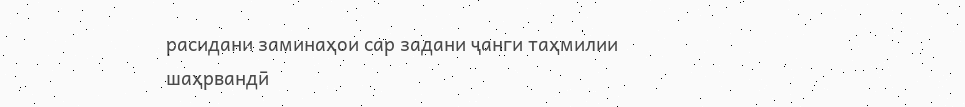расидани заминаҳои сар задани ҷанги таҳмилии шаҳрвандӣ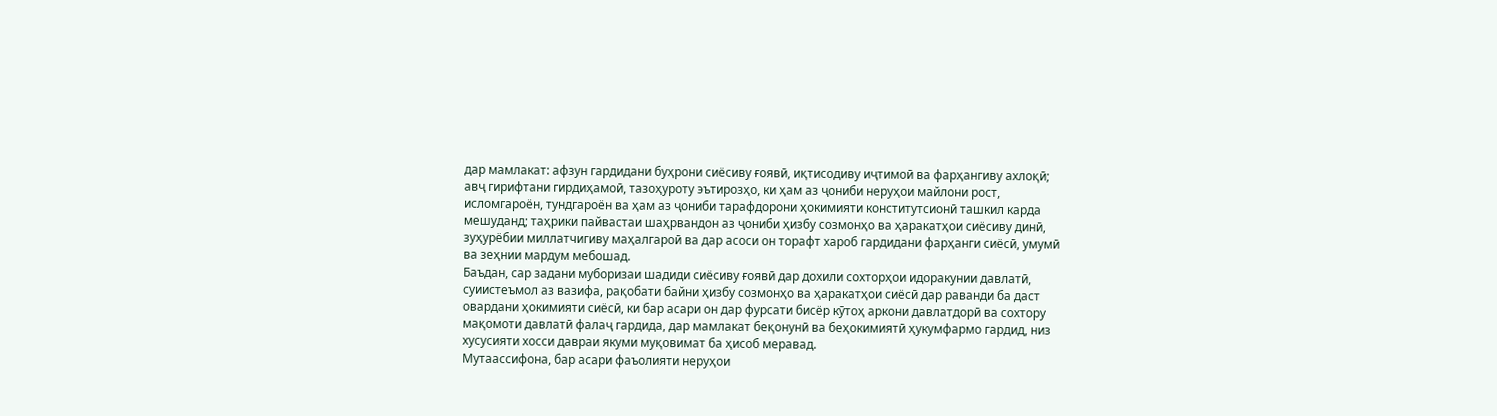дар мамлакат: афзун гардидани буҳрони сиёсиву ғоявӣ, иқтисодиву иҷтимоӣ ва фарҳангиву ахлоқӣ; авҷ гирифтани гирдиҳамоӣ, тазоҳуроту эътирозҳо, ки ҳам аз ҷониби неруҳои майлони рост, исломгароён, тундгароён ва ҳам аз ҷониби тарафдорони ҳокимияти конститутсионӣ ташкил карда мешуданд; таҳрики пайвастаи шаҳрвандон аз ҷониби ҳизбу созмонҳо ва ҳаракатҳои сиёсиву динӣ, зуҳурёбии миллатчигиву маҳалгароӣ ва дар асоси он торафт хароб гардидани фарҳанги сиёсӣ, умумӣ ва зеҳнии мардум мебошад.
Баъдан, сар задани муборизаи шадиди сиёсиву ғоявӣ дар дохили сохторҳои идоракунии давлатӣ, суиистеъмол аз вазифа, рақобати байни ҳизбу созмонҳо ва ҳаракатҳои сиёсӣ дар раванди ба даст овардани ҳокимияти сиёсӣ, ки бар асари он дар фурсати бисёр кӯтоҳ аркони давлатдорӣ ва сохтору мақомоти давлатӣ фалаҷ гардида, дар мамлакат беқонунӣ ва беҳокимиятӣ ҳукумфармо гардид, низ хусусияти хосси давраи якуми муқовимат ба ҳисоб меравад.
Мутаассифона, бар асари фаъолияти неруҳои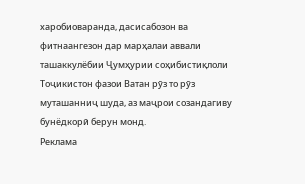харобиоваранда, дасисабозон ва фитнаангезон дар марҳалаи аввали ташаккулёбии Ҷумҳурии соҳибистиқлоли Тоҷикистон фазои Ватан рӯз то рӯз муташанниҷ шуда, аз маҷрои созандагиву бунёдкорӣ берун монд.
Реклама